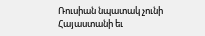Ռուսիան նպատակ չունի Հայաստանի եւ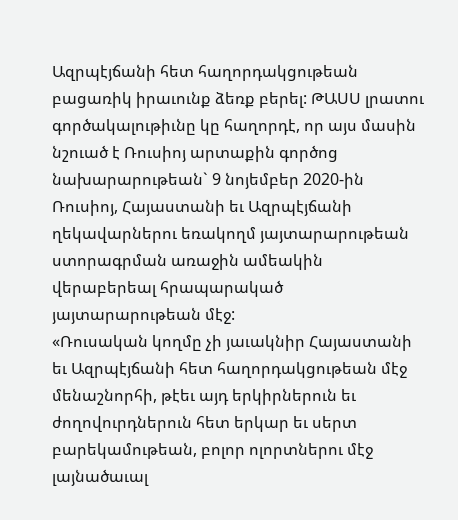Ազրպէյճանի հետ հաղորդակցութեան բացառիկ իրաւունք ձեռք բերել: ԹԱՍՍ լրատու գործակալութիւնը կը հաղորդէ, որ այս մասին նշուած է Ռուսիոյ արտաքին գործոց նախարարութեան` 9 նոյեմբեր 2020-ին Ռուսիոյ, Հայաստանի եւ Ազրպէյճանի ղեկավարներու եռակողմ յայտարարութեան ստորագրման առաջին ամեակին վերաբերեալ հրապարակած յայտարարութեան մէջ:
«Ռուսական կողմը չի յաւակնիր Հայաստանի եւ Ազրպէյճանի հետ հաղորդակցութեան մէջ մենաշնորհի, թէեւ այդ երկիրներուն եւ ժողովուրդներուն հետ երկար եւ սերտ բարեկամութեան, բոլոր ոլորտներու մէջ լայնածաւալ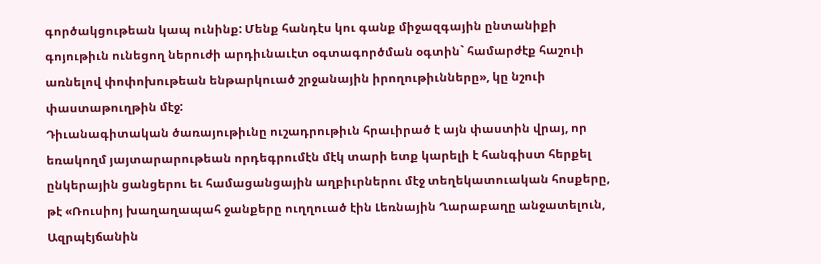գործակցութեան կապ ունինք: Մենք հանդէս կու գանք միջազգային ընտանիքի գոյութիւն ունեցող ներուժի արդիւնաւէտ օգտագործման օգտին` համարժէք հաշուի առնելով փոփոխութեան ենթարկուած շրջանային իրողութիւնները», կը նշուի փաստաթուղթին մէջ:
Դիւանագիտական ծառայութիւնը ուշադրութիւն հրաւիրած է այն փաստին վրայ, որ եռակողմ յայտարարութեան որդեգրումէն մէկ տարի ետք կարելի է հանգիստ հերքել ընկերային ցանցերու եւ համացանցային աղբիւրներու մէջ տեղեկատուական հոսքերը, թէ «Ռուսիոյ խաղաղապահ ջանքերը ուղղուած էին Լեռնային Ղարաբաղը անջատելուն, Ազրպէյճանին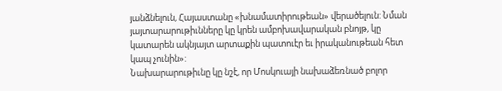յանձնելուն, Հայաստանը «խնամատիրութեան» վերածելուն: Նման յայտարարութիւնները կը կրեն ամբոխավարական բնոյթ, կը կատարեն ակնյայտ արտաքին պատուէր եւ իրականութեան հետ կապ չունին»:
Նախարարութիւնը կը նշէ, որ Մոսկուայի նախաձեռնած բոլոր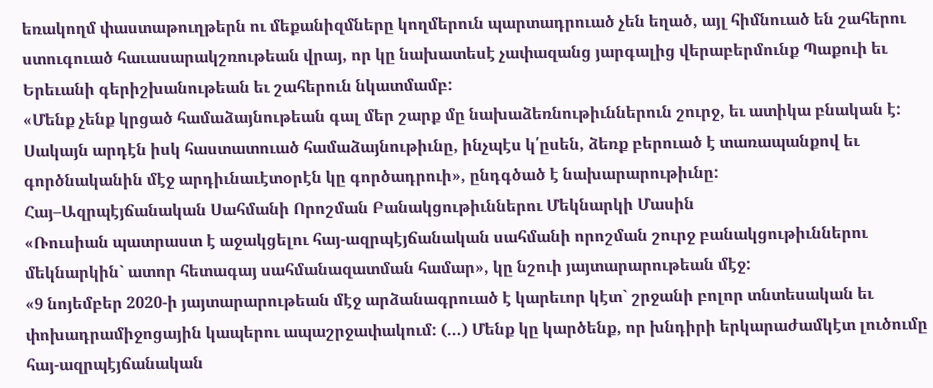եռակողմ փաստաթուղթերն ու մեքանիզմները կողմերուն պարտադրուած չեն եղած, այլ հիմնուած են շահերու ստուգուած հաւասարակշռութեան վրայ, որ կը նախատեսէ չափազանց յարգալից վերաբերմունք Պաքուի եւ Երեւանի գերիշխանութեան եւ շահերուն նկատմամբ:
«Մենք չենք կրցած համաձայնութեան գալ մեր շարք մը նախաձեռնութիւններուն շուրջ, եւ ատիկա բնական է: Սակայն արդէն իսկ հաստատուած համաձայնութիւնը, ինչպէս կ՛ըսեն, ձեռք բերուած է տառապանքով եւ գործնականին մէջ արդիւնաւէտօրէն կը գործադրուի», ընդգծած է նախարարութիւնը:
Հայ–Ազրպէյճանական Սահմանի Որոշման Բանակցութիւններու Մեկնարկի Մասին
«Ռուսիան պատրաստ է աջակցելու հայ-ազրպէյճանական սահմանի որոշման շուրջ բանակցութիւններու մեկնարկին` ատոր հետագայ սահմանազատման համար», կը նշուի յայտարարութեան մէջ:
«9 նոյեմբեր 2020-ի յայտարարութեան մէջ արձանագրուած է կարեւոր կէտ` շրջանի բոլոր տնտեսական եւ փոխադրամիջոցային կապերու ապաշրջափակում: (…) Մենք կը կարծենք, որ խնդիրի երկարաժամկէտ լուծումը հայ-ազրպէյճանական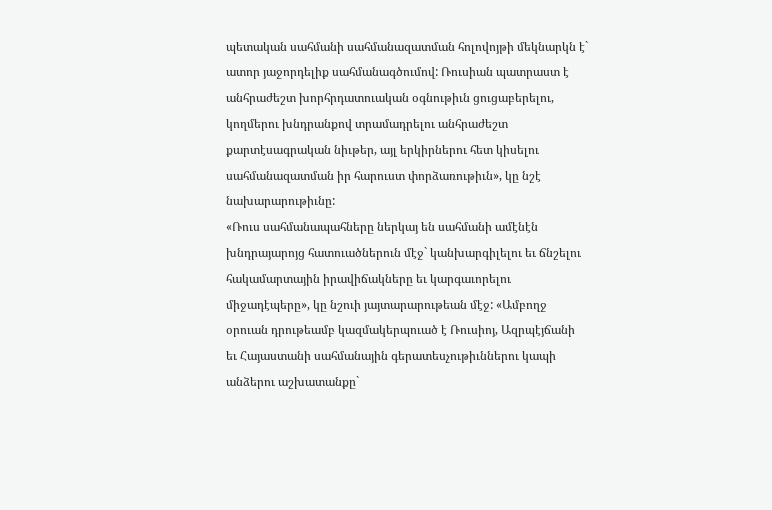պետական սահմանի սահմանազատման հոլովոյթի մեկնարկն է` ատոր յաջորդելիք սահմանագծումով: Ռուսիան պատրաստ է անհրաժեշտ խորհրդատուական օգնութիւն ցուցաբերելու, կողմերու խնդրանքով տրամադրելու անհրաժեշտ քարտէսագրական նիւթեր, այլ երկիրներու հետ կիսելու սահմանազատման իր հարուստ փորձառութիւն», կը նշէ նախարարութիւնը:
«Ռուս սահմանապահները ներկայ են սահմանի ամէնէն խնդրայարոյց հատուածներուն մէջ` կանխարգիլելու եւ ճնշելու հակամարտային իրավիճակները եւ կարգաւորելու միջադէպերը», կը նշուի յայտարարութեան մէջ: «Ամբողջ օրուան դրութեամբ կազմակերպուած է Ռուսիոյ, Ազրպէյճանի եւ Հայաստանի սահմանային գերատեսչութիւններու կապի անձերու աշխատանքը`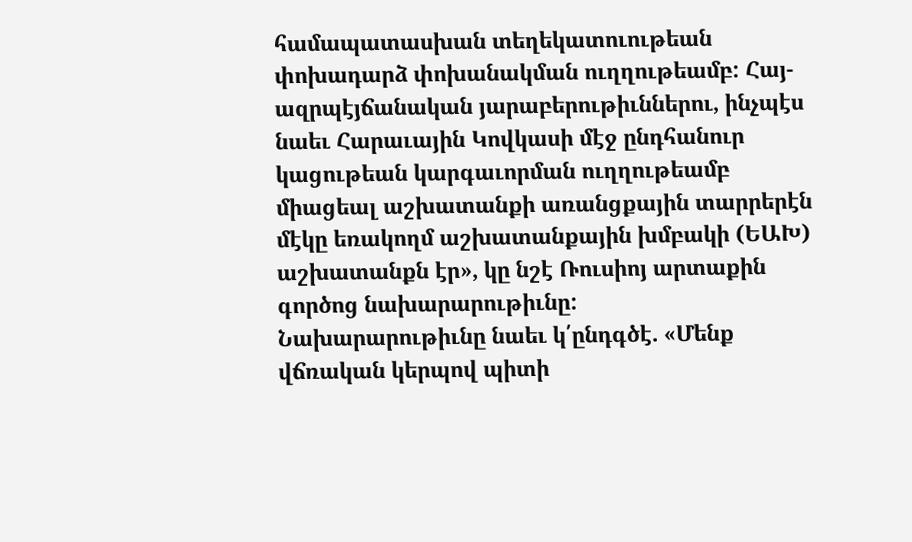համապատասխան տեղեկատուութեան փոխադարձ փոխանակման ուղղութեամբ: Հայ-ազրպէյճանական յարաբերութիւններու, ինչպէս նաեւ Հարաւային Կովկասի մէջ ընդհանուր կացութեան կարգաւորման ուղղութեամբ միացեալ աշխատանքի առանցքային տարրերէն մէկը եռակողմ աշխատանքային խմբակի (ԵԱԽ) աշխատանքն էր», կը նշէ Ռուսիոյ արտաքին գործոց նախարարութիւնը:
Նախարարութիւնը նաեւ կ՛ընդգծէ. «Մենք վճռական կերպով պիտի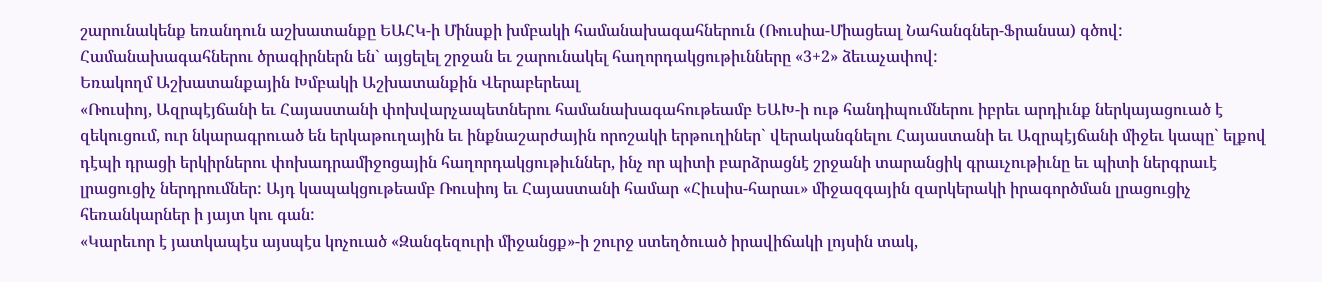շարունակենք եռանդուն աշխատանքը ԵԱՀԿ-ի Մինսքի խմբակի համանախագահներուն (Ռուսիա-Միացեալ Նահանգներ-Ֆրանսա) գծով: Համանախագահներու ծրագիրներն են` այցելել շրջան եւ շարունակել հաղորդակցութիւնները «3+2» ձեւաչափով:
Եռակողմ Աշխատանքային Խմբակի Աշխատանքին Վերաբերեալ
«Ռուսիոյ, Ազրպէյճանի եւ Հայաստանի փոխվարչապետներու համանախագահութեամբ ԵԱԽ-ի ութ հանդիպումներու իբրեւ արդիւնք ներկայացուած է զեկուցում, ուր նկարագրուած են երկաթուղային եւ ինքնաշարժային որոշակի երթուղիներ` վերականգնելու Հայաստանի եւ Ազրպէյճանի միջեւ կապը` ելքով դէպի դրացի երկիրներու փոխադրամիջոցային հաղորդակցութիւններ, ինչ որ պիտի բարձրացնէ շրջանի տարանցիկ գրաւչութիւնը եւ պիտի ներգրաւէ լրացուցիչ ներդրումներ: Այդ կապակցութեամբ Ռուսիոյ եւ Հայաստանի համար «Հիւսիս-հարաւ» միջազգային զարկերակի իրագործման լրացուցիչ հեռանկարներ ի յայտ կու գան:
«Կարեւոր է յատկապէս այսպէս կոչուած «Զանգեզուրի միջանցք»-ի շուրջ ստեղծուած իրավիճակի լոյսին տակ,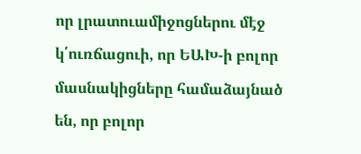որ լրատուամիջոցներու մէջ կ՛ուռճացուի, որ ԵԱԽ-ի բոլոր մասնակիցները համաձայնած են, որ բոլոր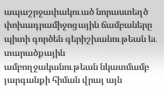ապաշրջափակուած նորաստեղծ փոխադրամիջոցային ճամբաները պիտի գործեն գերիշխանութեան եւ տարածքային ամբողջականութեան նկատմամբ յարգանքի հիման վրայ այն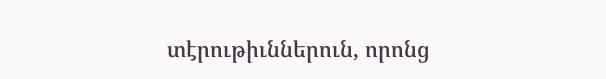տէրութիւններուն, որոնց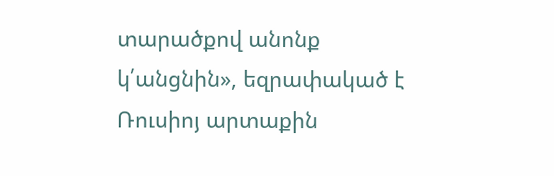տարածքով անոնք կ՛անցնին», եզրափակած է Ռուսիոյ արտաքին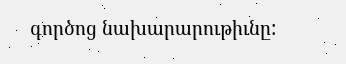գործոց նախարարութիւնը: